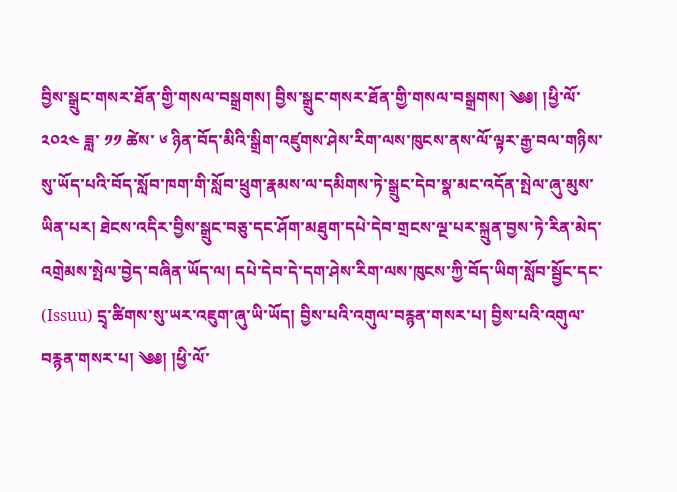བྱིས་སྒྲུང་གསར་ཐོན་གྱི་གསལ་བསྒྲགས། བྱིས་སྒྲུང་གསར་ཐོན་གྱི་གསལ་བསྒྲགས། ༄༅། །ཕྱི་ལོ་ ༢༠༢༤ ཟླ་ ༡༡ ཚེས་ ༦ ཉིན་བོད་མིའི་སྒྲིག་འཛུགས་ཤེས་རིག་ལས་ཁུངས་ནས་ལོ་ལྟར་རྒྱ་བལ་གཉིས་སུ་ཡོད་པའི་བོད་སློབ་ཁག་གི་སློབ་ཕྲུག་རྣམས་ལ་དམིགས་ཏེ་སྒྲུང་དེབ་སྣ་མང་འདོན་སྤེལ་ཞུ་མུས་ཡིན་པར། ཐེངས་འདིར་བྱིས་སྒྲུང་བཅུ་དང་ཤོག་མཐུག་དཔེ་དེབ་གྲངས་ལྔ་པར་སྐྲུན་བྱས་ཏེ་རིན་མེད་འགྲེམས་སྤེལ་བྱེད་བཞིན་ཡོད་ལ། དཔེ་དེབ་དེ་དག་ཤེས་རིག་ལས་ཁུངས་ཀྱི་བོད་ཡིག་སློབ་སྦྱོང་དང་ (Issuu) དྲྭ་ཚིགས་སུ་ཡར་འཇུག་ཞུ་ཡི་ཡོད། བྱིས་པའི་འགུལ་བརྙན་གསར་པ། བྱིས་པའི་འགུལ་བརྙན་གསར་པ། ༄༅། །ཕྱི་ལོ་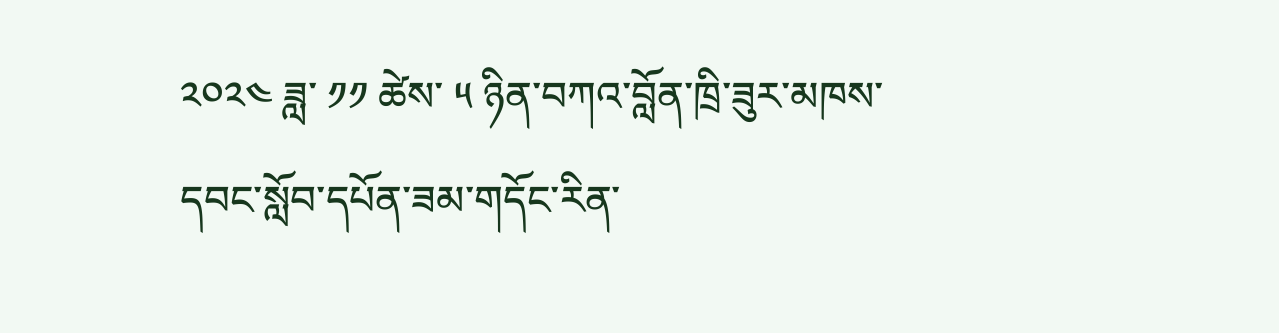༢༠༢༤ ཟླ་ ༡༡ ཚེས་ ༥ ཉིན་བཀའ་བློན་ཁྲི་ཟུར་མཁས་དབང་སློབ་དཔོན་ཟམ་གདོང་རིན་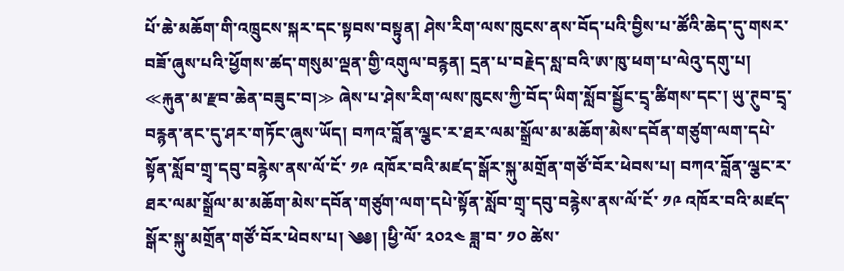པོ་ཆེ་མཆོག་གི་འཁྲུངས་སྐར་དང་སྟབས་བསྟུན། ཤེས་རིག་ལས་ཁུངས་ནས་བོད་པའི་བྱིས་པ་ཚོའི་ཆེད་དུ་གསར་བཟོ་ཞུས་པའི་ཕྱོགས་ཚད་གསུམ་ལྡན་གྱི་འགུལ་བརྙན། དྲན་པ་བརྗེད་སླ་བའི་ཨ་ཁུ་ཕག་པ་ལེའུ་དགུ་པ། ≪རྐུན་མ་རྫབ་ཆེན་བཟུང་བ།≫ ཞེས་པ་ཤེས་རིག་ལས་ཁུངས་ཀྱི་བོད་ཡིག་སློབ་སྦྱོང་དྲྭ་ཚིགས་དང་། ཡུ་ཊུབ་དྲྭ་བརྙན་ནང་དུ་ཤར་གཏོང་ཞུས་ཡོད། བཀའ་བློན་ལྕང་ར་ཐར་ལམ་སྒྲོལ་མ་མཆོག་མེས་དབོན་གཙུག་ལག་དཔེ་སྟོན་སློབ་གྲྭ་དབུ་བརྙེས་ནས་ལོ་ངོ་ ༡༩ འཁོར་བའི་མཛད་སྒོར་སྐུ་མགྲོན་གཙོ་བོར་ཕེབས་པ། བཀའ་བློན་ལྕང་ར་ཐར་ལམ་སྒྲོལ་མ་མཆོག་མེས་དབོན་གཙུག་ལག་དཔེ་སྟོན་སློབ་གྲྭ་དབུ་བརྙེས་ནས་ལོ་ངོ་ ༡༩ འཁོར་བའི་མཛད་སྒོར་སྐུ་མགྲོན་གཙོ་བོར་ཕེབས་པ། ༄༅། །ཕྱི་ལོ་ ༢༠༢༤ ཟླ་བ་ ༡༠ ཚེས་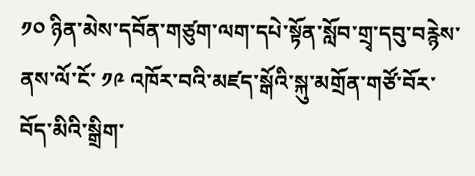༡༠ ཉིན་མེས་དབོན་གཙུག་ལག་དཔེ་སྟོན་སློབ་གྲྭ་དབུ་བརྙེས་ནས་ལོ་ངོ་ ༡༩ འཁོར་བའི་མཛད་སྒོའི་སྐུ་མགྲོན་གཙོ་བོར་བོད་མིའི་སྒྲིག་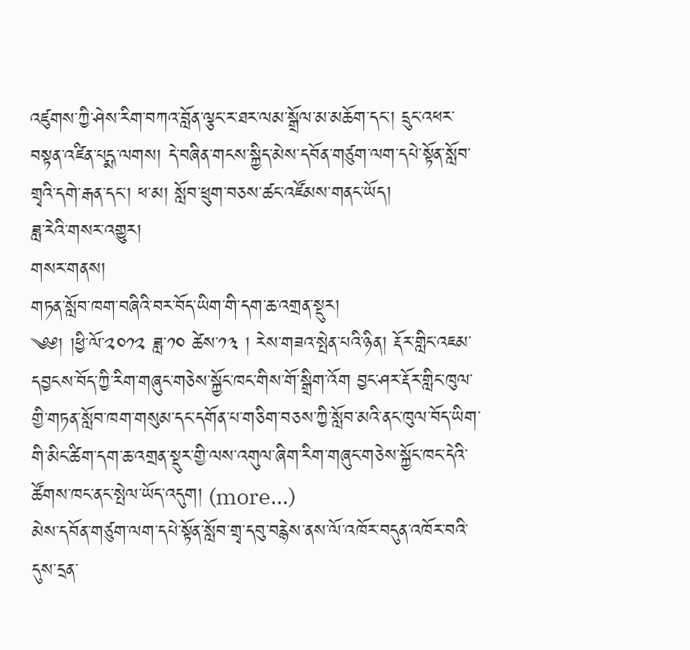འཛུགས་ཀྱི་ཤེས་རིག་བཀའ་བློན་ལྕང་ར་ཐར་ལམ་སྒྲོལ་མ་མཆོག་དང་། དྲུང་འཕར་བསྟན་འཛིན་པདྨ་ལགས། དེ་བཞིན་གངས་སྐྱིད་མེས་དབོན་གཙུག་ལག་དཔེ་སྟོན་སློབ་གྲྭའི་དགེ་རྒན་དང་། ཕ་མ། སློབ་ཕྲུག་བཅས་ཚང་འཛོམས་གནང་ཡོད།
ཟླ་རེའི་གསར་འགྱུར།
གསར་གནས།
གཏན་སློབ་ཁག་བཞིའི་བར་བོད་ཡིག་གི་དག་ཆ་འགྲན་སྡུར།
༄༅། །ཕྱི་ལོ་༢༠༡༢ ཟླ་༡༠ ཚེས་༡༣ ། རེས་གཟའ་སྤེན་པའི་ཉིན། རྡོར་གླིང་འཇམ་དབྱངས་བོད་ཀྱི་རིག་གཞུང་གཅེས་སྐྱོང་ཁང་གིས་གོ་སྒྲིག་འོག བྱང་ཤར་རྡོར་གླིང་ཁུལ་གྱི་གཏན་སློབ་ཁག་གསུམ་དང་དགོན་པ་གཅིག་བཅས་ཀྱི་སློབ་མའི་ནང་ཁུལ་བོད་ཡིག་གི་མིང་ཚིག་དག་ཆ་འགྲན་སྡུར་གྱི་ལས་འགུལ་ཞིག་རིག་གཞུང་གཅེས་སྐྱོང་ཁང་དེའི་ཚོགས་ཁང་ནང་སྤེལ་ཡོད་འདུག། (more…)
མེས་དབོན་གཙུག་ལག་དཔེ་སྟོན་སློབ་གྲྭ་དབུ་བརྙེས་ནས་ལོ་འཁོར་བདུན་འཁོར་བའི་དུས་དྲན་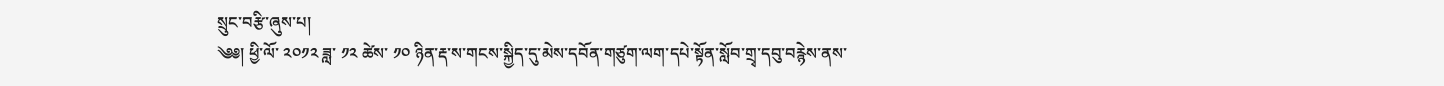སྲུང་བརྩི་ཞུས་པ།
༄༅། ཕྱི་ལོ་ ༢༠༡༢ ཟླ་ ༡༢ ཚེས་ ༡༠ ཉིན་རྡ་ས་གངས་སྐྱིད་དུ་མེས་དབོན་གཙུག་ལག་དཔེ་སྟོན་སློབ་གྲྭ་དབུ་བརྙེས་ནས་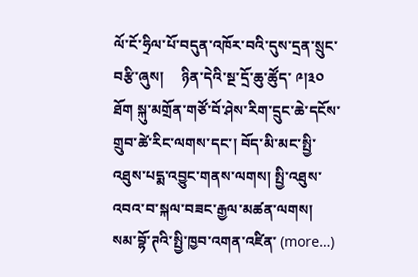ལོ་ངོ་ཧྲིལ་པོ་བདུན་འཁོར་བའི་དུས་དྲན་སྲུང་བརྩི་ཞུས།     ཉིན་དེའི་སྔ་དྲོ་ཆུ་ཚོུད་ ༩།༣༠ ཐོག སྐུ་མགྲོན་གཙོ་བོ་ཤེས་རིག་དྲུང་ཆེ་དངོས་གྲུབ་ཚེ་རིང་ལགས་དང་། བོད་མི་མང་སྤྱི་འཐུས་པདྨ་འབྱུང་གནས་ལགས། སྤྱི་འཐུས་འབའ་བ་སྐལ་བཟང་རྒྱལ་མཚན་ལགས། སམ་བྷོ་ཊའི་སྤྱི་ཁྱབ་འགན་འཛིན་ (more…)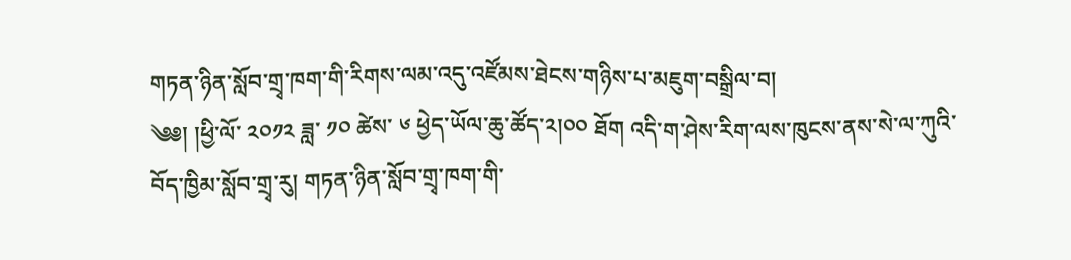གཏན་ཉིན་སློབ་གྲྭ་ཁག་གི་རིགས་ལམ་འདུ་འཛོམས་ཐེངས་གཉིས་པ་མཇུག་བསྒྲིལ་བ།
༄༅། །ཕྱི་ལོ་ ༢༠༡༢ ཟླ་ ༡༠ ཚེས་ ༦ ཕྱེད་ཡོལ་ཆུ་ཚོད་༢།༠༠ ཐོག འདི་ག་ཤེས་རིག་ལས་ཁུངས་ནས་སེ་ལ་ཀུའི་བོད་ཁྱིམ་སློབ་གྲྭ་རུ། གཏན་ཉིན་སློབ་གྲྭ་ཁག་གི་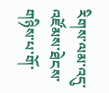རིགས་ལམ་འདུ་འཛོམས་ཐེངས་གཉིས་པ་གོ་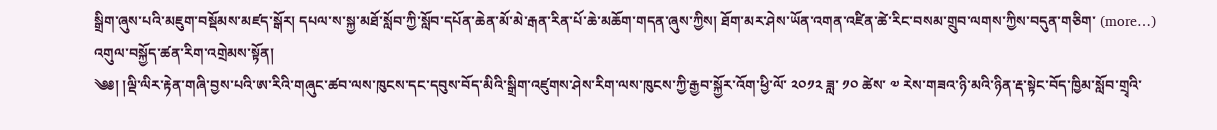སྒྲིག་ཞུས་པའི་མཇུག་བསྡོམས་མཛད་སྒོར། དཔལ་ས་སྐྱ་མཐོ་སློབ་ཀྱི་སློབ་དཔོན་ཆེན་མོ་མེ་རྒན་རིན་པོ་ཆེ་མཆོག་གདན་ཞུས་ཀྱིས། ཐོག་མར་ཤེས་ཡོན་འགན་འཛིན་ཚེ་རིང་བསམ་གྲུབ་ལགས་ཀྱིས་བདུན་གཅིག་ (more…)
འགུལ་བསྐྱོད་ཚན་རིག་འགྲེམས་སྟོན།
༄༅། །ལྡི་ལིར་རྟེན་གཞི་བྱས་པའི་ཨ་རིའི་གཞུང་ཚབ་ལས་ཁུངས་དང་དབུས་བོད་མིའི་སྒྲིག་འཛུགས་ཤེས་རིག་ལས་ཁུངས་ཀྱི་རྒྱབ་སྐྱོར་འོག་ཕྱི་ལོ་ ༢༠༡༢ ཟླ་ ༡༠ ཚེས་ ༧ རེས་གཟའ་ཉི་མའི་ཉིན་རྡ་སྟེང་བོད་ཁྱིམ་སློབ་གྲྭའི་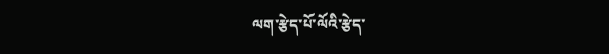ལག་རྩེད་པོ་ལོའི་རྩེད་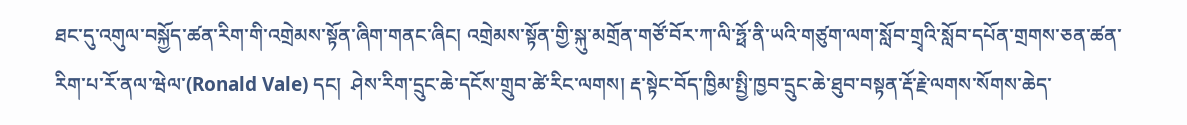ཐང་དུ་འགུལ་བསྐྱོད་ཚན་རིག་གི་འགྲེམས་སྟོན་ཞིག་གནང་ཞིང། འགྲེམས་སྟོན་གྱི་སྐུ་མགྲོན་གཙོ་བོར་ཀ་ལི་ཧྥོ་ནི་ཡའི་གཙུག་ལག་སློབ་གྲྭའི་སློབ་དཔོན་གྲགས་ཅན་ཚན་རིག་པ་རོ་ནལ་ཝེལ་(Ronald Vale) དང།  ཤེས་རིག་དྲུང་ཆེ་དངོས་གྲུབ་ཚེ་རིང་ལགས། རྡ་སྟེང་བོད་ཁྱིམ་སྤྱི་ཁྱབ་དྲུང་ཆེ་ཐུབ་བསྟན་རྡོ་རྗེ་ལགས་སོགས་ཆེད་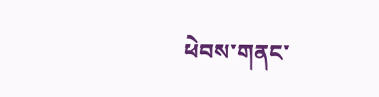ཕེབས་གནང་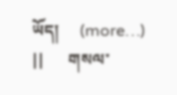ཡོད།     (more…)
||      གསལ་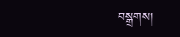བསྒྲགས།